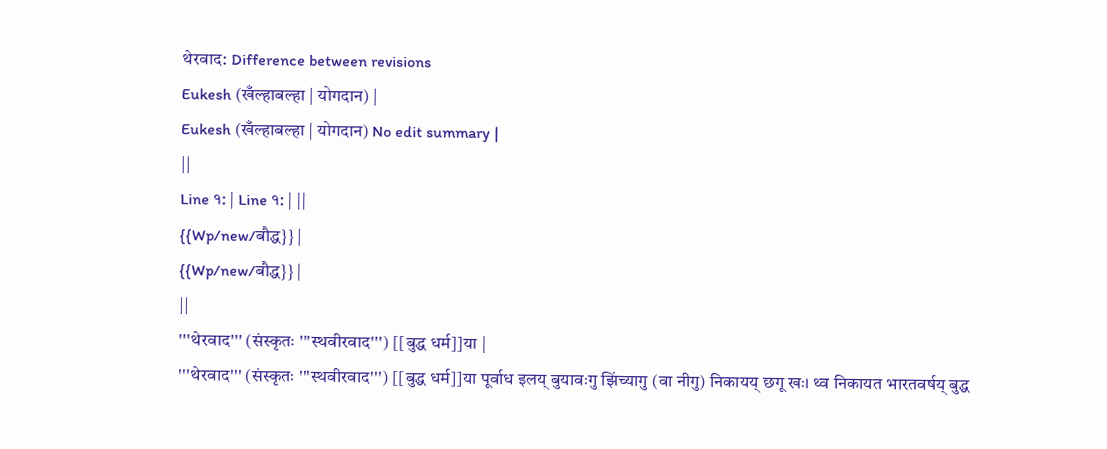थेरवाद: Difference between revisions
Eukesh (खँल्हाबल्हा | योगदान) |
Eukesh (खँल्हाबल्हा | योगदान) No edit summary |
||
Line १: | Line १: | ||
{{Wp/new/बौद्ध}} |
{{Wp/new/बौद्ध}} |
||
'''थेरवाद''' (संस्कृतः '''स्थवीरवाद''') [[बुद्ध धर्म]]या |
'''थेरवाद''' (संस्कृतः '''स्थवीरवाद''') [[बुद्ध धर्म]]या पूर्वाध इलय् बुयावःगु झिंच्यागु (वा नीगु) निकायय् छगू खः। थ्व निकायत भारतवर्षय् बुद्ध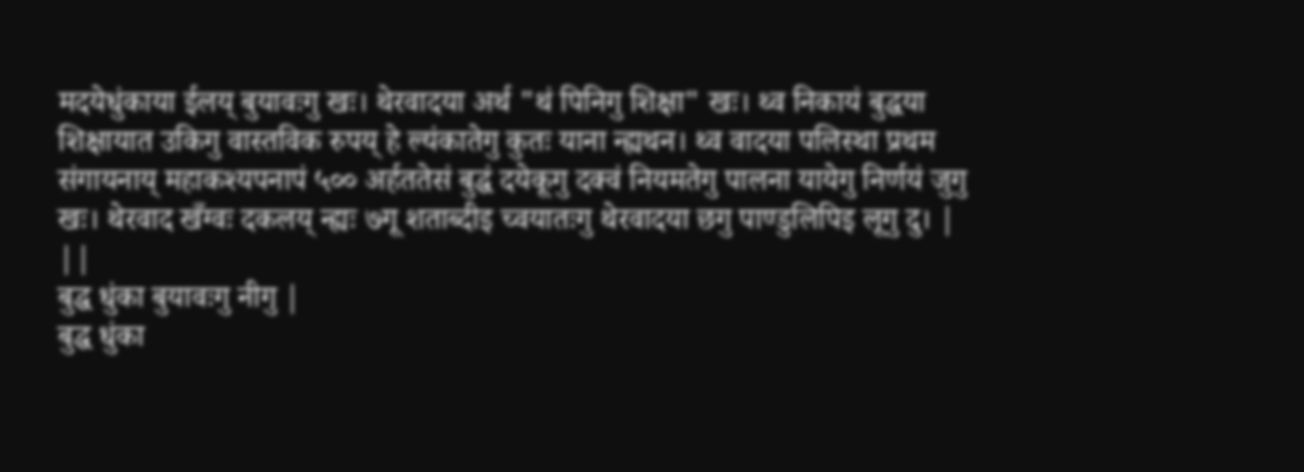मदयेधुंकाया ईलय् बुयावःगु खः। थेरवादया अर्थ "थं पिनिगु शिक्षा" खः। थ्व निकायं बुद्धया शिक्षायात उकिगु वास्तविक रुपय् हे ल्यंकातेगु कुतः याना न्ह्यथन। थ्व वादया पलिस्था प्रथम संगायनाय् महाकश्यपनापं ५०० अर्हततेसं बुद्धं दयेकूगु दक्वं नियमतेगु पालना यायेगु निर्णयं जुगु खः। थेरवाद खँग्वः दकलय् न्ह्यः ७गू शताब्दीइ च्वयातःगु थेरवादया छगु पाण्डुलिपिइ लूगु दु। |
||
बुद्ध धुंका बुयावःगु नीगु |
बुद्ध धुंका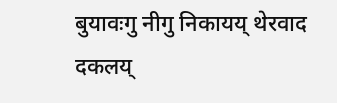बुयावःगु नीगु निकायय् थेरवाद दकलय्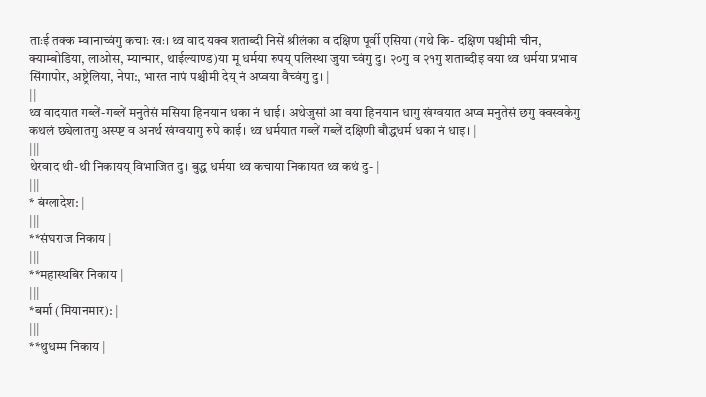ताःई तक्क म्वानाच्वंगु कचाः खः। थ्व वाद यक्व शताब्दी निसें श्रीलंका व दक्षिण पूर्वी एसिया (गथे कि- दक्षिण पश्चीमी चीन, क्याम्बोडिया, लाओस, म्यान्मार, थाईल्याण्ड)या मू धर्मया रुपय् पलिस्था जुया च्वंगु दु। २०गु व २१गु शताब्दीइ वया थ्व धर्मया प्रभाव सिंगापोर, अष्ट्रेलिया, नेपा:, भारत नापं पश्चीमी देय् नं अप्वया वैच्वंगु दु। |
||
थ्व वादयात गब्लें-गब्लें मनुतेसं मसिया हिनयान धका नं धाई। अथेजुसां आ वया हिनयान धागु खंग्वयात अप्व मनुतेसं छगु क्वस्वकेगु कथलं छ्येलातगु अस्प्ष्ट व अनर्थ खंग्वयागु रुपे काई। थ्व धर्मयात गब्लें गब्लें दक्षिणी बौद्धधर्म धका नं धाइ। |
|||
थेरवाद थी-थी निकायय् विभाजित दु। बुद्ध धर्मया थ्व कचाया निकायत थ्व कथं दु- |
|||
* बंग्लादेश: |
|||
**संघराज निकाय |
|||
**महास्थबिर निकाय |
|||
*बर्मा (मियानमार): |
|||
**थुधम्म निकाय |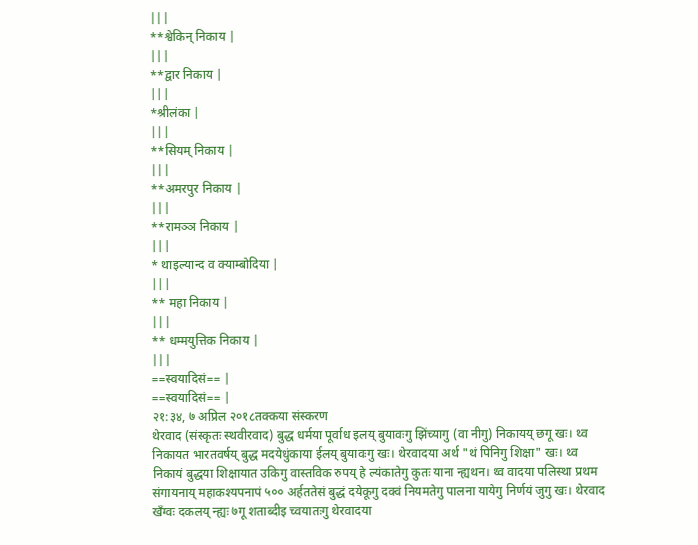|||
**श्वेकिन् निकाय |
|||
**द्वार निकाय |
|||
*श्रीलंका |
|||
**सियम् निकाय |
|||
**अमरपुर निकाय |
|||
**रामञ्ञ निकाय |
|||
* थाइल्यान्द व क्याम्बोदिया |
|||
** महा निकाय |
|||
** धम्मयुत्तिक निकाय |
|||
==स्वयादिसं== |
==स्वयादिसं== |
२१:३४, ७ अप्रिल २०१८तक्कया संस्करण
थेरवाद (संस्कृतः स्थवीरवाद) बुद्ध धर्मया पूर्वाध इलय् बुयावःगु झिंच्यागु (वा नीगु) निकायय् छगू खः। थ्व निकायत भारतवर्षय् बुद्ध मदयेधुंकाया ईलय् बुयावःगु खः। थेरवादया अर्थ "थं पिनिगु शिक्षा" खः। थ्व निकायं बुद्धया शिक्षायात उकिगु वास्तविक रुपय् हे ल्यंकातेगु कुतः याना न्ह्यथन। थ्व वादया पलिस्था प्रथम संगायनाय् महाकश्यपनापं ५०० अर्हततेसं बुद्धं दयेकूगु दक्वं नियमतेगु पालना यायेगु निर्णयं जुगु खः। थेरवाद खँग्वः दकलय् न्ह्यः ७गू शताब्दीइ च्वयातःगु थेरवादया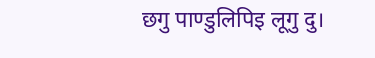छगु पाण्डुलिपिइ लूगु दु।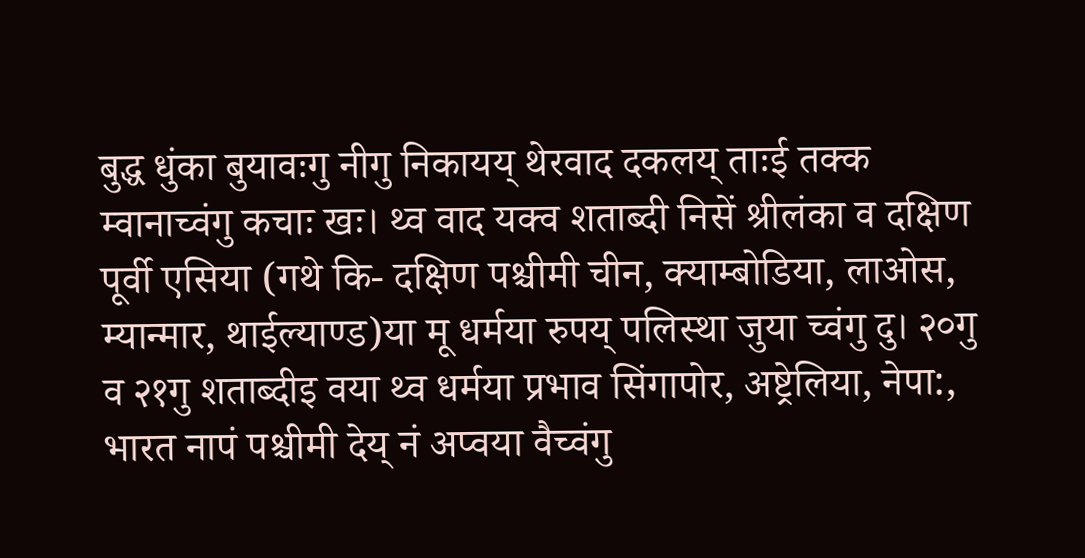बुद्ध धुंका बुयावःगु नीगु निकायय् थेरवाद दकलय् ताःई तक्क म्वानाच्वंगु कचाः खः। थ्व वाद यक्व शताब्दी निसें श्रीलंका व दक्षिण पूर्वी एसिया (गथे कि- दक्षिण पश्चीमी चीन, क्याम्बोडिया, लाओस, म्यान्मार, थाईल्याण्ड)या मू धर्मया रुपय् पलिस्था जुया च्वंगु दु। २०गु व २१गु शताब्दीइ वया थ्व धर्मया प्रभाव सिंगापोर, अष्ट्रेलिया, नेपा:, भारत नापं पश्चीमी देय् नं अप्वया वैच्वंगु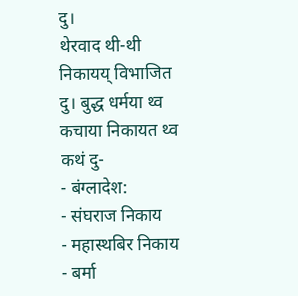दु।
थेरवाद थी-थी निकायय् विभाजित दु। बुद्ध धर्मया थ्व कचाया निकायत थ्व कथं दु-
- बंग्लादेश:
- संघराज निकाय
- महास्थबिर निकाय
- बर्मा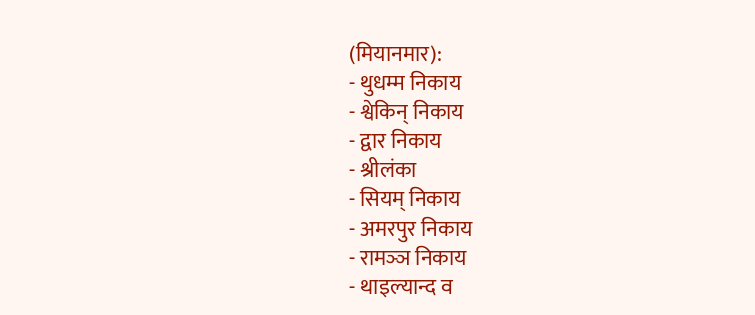(मियानमार):
- थुधम्म निकाय
- श्वेकिन् निकाय
- द्वार निकाय
- श्रीलंका
- सियम् निकाय
- अमरपुर निकाय
- रामञ्ञ निकाय
- थाइल्यान्द व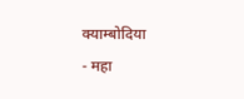क्याम्बोदिया
- महा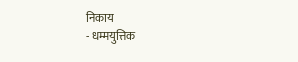निकाय
- धम्मयुत्तिक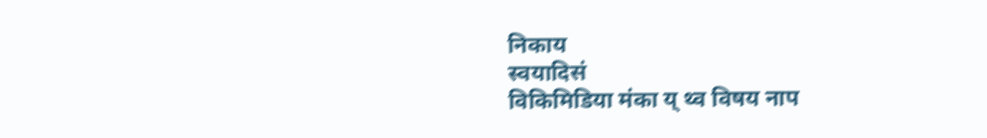निकाय
स्वयादिसं
विकिमिडिया मंका य् थ्व विषय नाप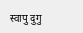स्वापु दुगु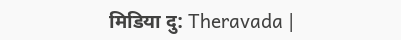मिडिया दु: Theravada |